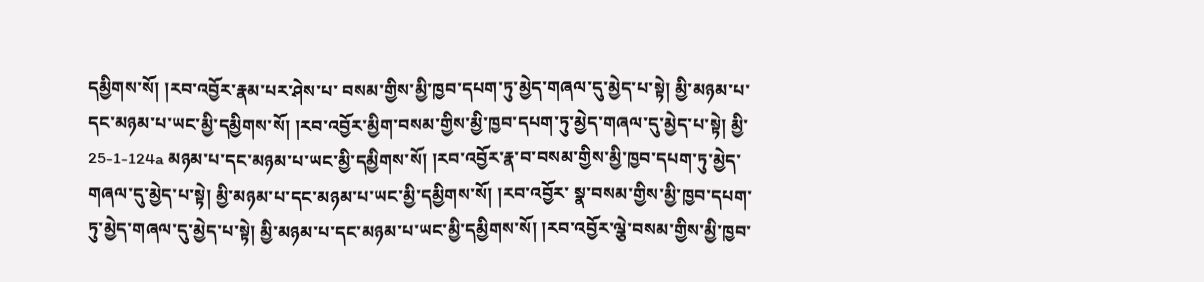དམྱིགས་སོ། །རབ་འབྱོར་རྣམ་པར་ཤེས་པ་ བསམ་གྱིས་མྱི་ཁྱབ་དཔག་ཏུ་མྱེད་གཞལ་དུ་མྱེད་པ་སྟེ། མྱི་མཉམ་པ་དང་མཉམ་པ་ཡང་མྱི་དམྱིགས་སོ། །རབ་འབྱོར་མྱིག་བསམ་གྱིས་མྱི་ཁྱབ་དཔག་ཏུ་མྱེད་གཞལ་དུ་མྱེད་པ་སྟེ། མྱི་ 25-1-124a མཉམ་པ་དང་མཉམ་པ་ཡང་མྱི་དམྱིགས་སོ། །རབ་འབྱོར་རྣ་བ་བསམ་གྱིས་མྱི་ཁྱབ་དཔག་ཏུ་མྱེད་གཞལ་དུ་མྱེད་པ་སྟེ། མྱི་མཉམ་པ་དང་མཉམ་པ་ཡང་མྱི་དམྱིགས་སོ། །རབ་འབྱོར་ སྣ་བསམ་གྱིས་མྱི་ཁྱབ་དཔག་ཏུ་མྱེད་གཞལ་དུ་མྱེད་པ་སྟེ། མྱི་མཉམ་པ་དང་མཉམ་པ་ཡང་མྱི་དམྱིགས་སོ། །རབ་འབྱོར་ལྕེ་བསམ་གྱིས་མྱི་ཁྱབ་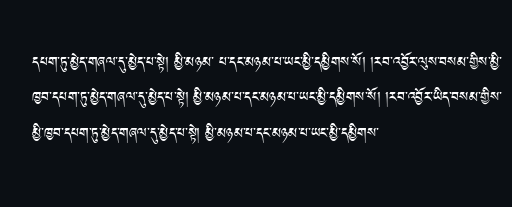དཔག་ཏུ་མྱེད་གཞལ་དུ་མྱེད་པ་སྟེ། མྱི་མཉམ་ པ་དང་མཉམ་པ་ཡང་མྱི་དམྱིགས་སོ། །རབ་འབྱོར་ལུས་བསམ་གྱིས་མྱི་ཁྱབ་དཔག་ཏུ་མྱེད་གཞལ་དུ་མྱེད་པ་སྟེ། མྱི་མཉམ་པ་དང་མཉམ་པ་ཡང་མྱི་དམྱིགས་སོ། །རབ་འབྱོར་ཡིད་བསམ་གྱིས་ མྱི་ཁྱབ་དཔག་ཏུ་མྱེད་གཞལ་དུ་མྱེད་པ་སྟེ། མྱི་མཉམ་པ་དང་མཉམ་པ་ཡང་མྱི་དམྱིགས་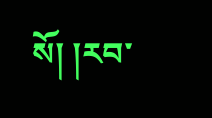སོ། །རབ་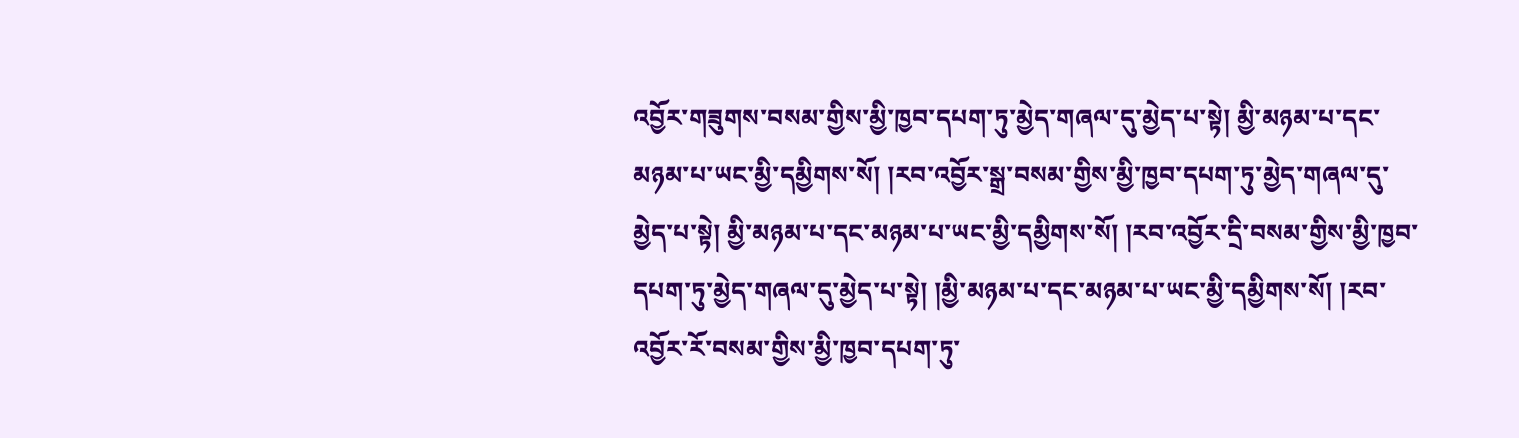འབྱོར་གཟུགས་བསམ་གྱིས་མྱི་ཁྱབ་དཔག་ཏུ་མྱེད་གཞལ་དུ་མྱེད་པ་སྟེ། མྱི་མཉམ་པ་དང་ མཉམ་པ་ཡང་མྱི་དམྱིགས་སོ། །རབ་འབྱོར་སྒྲ་བསམ་གྱིས་མྱི་ཁྱབ་དཔག་ཏུ་མྱེད་གཞལ་དུ་མྱེད་པ་སྟེ། མྱི་མཉམ་པ་དང་མཉམ་པ་ཡང་མྱི་དམྱིགས་སོ། །རབ་འབྱོར་དྲི་བསམ་གྱིས་མྱི་ཁྱབ་ དཔག་ཏུ་མྱེད་གཞལ་དུ་མྱེད་པ་སྟེ། །མྱི་མཉམ་པ་དང་མཉམ་པ་ཡང་མྱི་དམྱིགས་སོ། །རབ་འབྱོར་རོ་བསམ་གྱིས་མྱི་ཁྱབ་དཔག་ཏུ་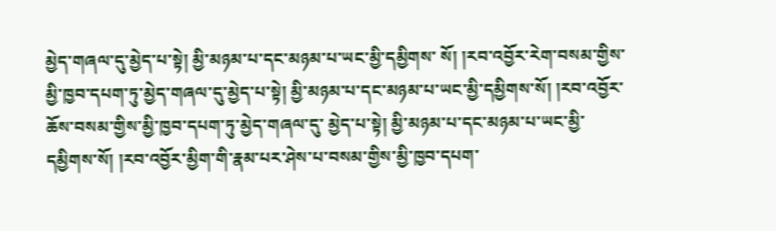མྱེད་གཞལ་དུ་མྱེད་པ་སྟེ། མྱི་མཉམ་པ་དང་མཉམ་པ་ཡང་མྱི་དམྱིགས་ སོ། །རབ་འབྱོར་རེག་བསམ་གྱིས་མྱི་ཁྱབ་དཔག་ཏུ་མྱེད་གཞལ་དུ་མྱེད་པ་སྟེ། མྱི་མཉམ་པ་དང་མཉམ་པ་ཡང་མྱི་དམྱིགས་སོ། །རབ་འབྱོར་ཆོས་བསམ་གྱིས་མྱི་ཁྱབ་དཔག་ཏུ་མྱེད་གཞལ་དུ་ མྱེད་པ་སྟེ། མྱི་མཉམ་པ་དང་མཉམ་པ་ཡང་མྱི་དམྱིགས་སོ། །རབ་འབྱོར་མྱིག་གི་རྣམ་པར་ཤེས་པ་བསམ་གྱིས་མྱི་ཁྱབ་དཔག་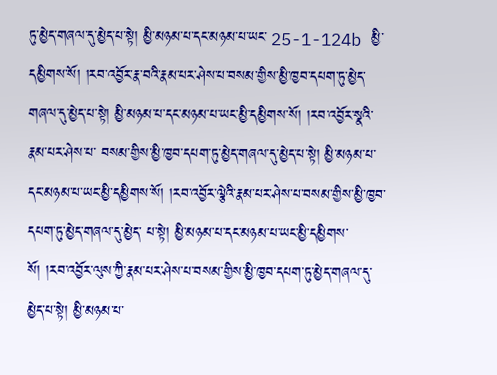ཏུ་མྱེད་གཞལ་དུ་མྱེད་པ་སྟེ། མྱི་མཉམ་པ་དང་མཉམ་པ་ཡང་ 25-1-124b མྱི་དམྱིགས་སོ། །རབ་འབྱོར་རྣ་བའི་རྣམ་པར་ཤེས་པ་བསམ་གྱིས་མྱི་ཁྱབ་དཔག་ཏུ་མྱེད་གཞལ་དུ་མྱེད་པ་སྟེ། མྱི་མཉམ་པ་དང་མཉམ་པ་ཡང་མྱི་དམྱིགས་སོ། །རབ་འབྱོར་སྣའི་རྣམ་པར་ཤེས་པ་ བསམ་གྱིས་མྱི་ཁྱབ་དཔག་ཏུ་མྱེད་གཞལ་དུ་མྱེད་པ་སྟེ། མྱི་མཉམ་པ་དང་མཉམ་པ་ཡང་མྱི་དམྱིགས་སོ། །རབ་འབྱོར་ལྕེའི་རྣམ་པར་ཤེས་པ་བསམ་གྱིས་མྱི་ཁྱབ་དཔག་ཏུ་མྱེད་གཞལ་དུ་མྱེད་ པ་སྟེ། མྱི་མཉམ་པ་དང་མཉམ་པ་ཡང་མྱི་དམྱིགས་སོ། །རབ་འབྱོར་ལུས་ཀྱི་རྣམ་པར་ཤེས་པ་བསམ་གྱིས་མྱི་ཁྱབ་དཔག་ཏུ་མྱེད་གཞལ་དུ་མྱེད་པ་སྟེ། མྱི་མཉམ་པ་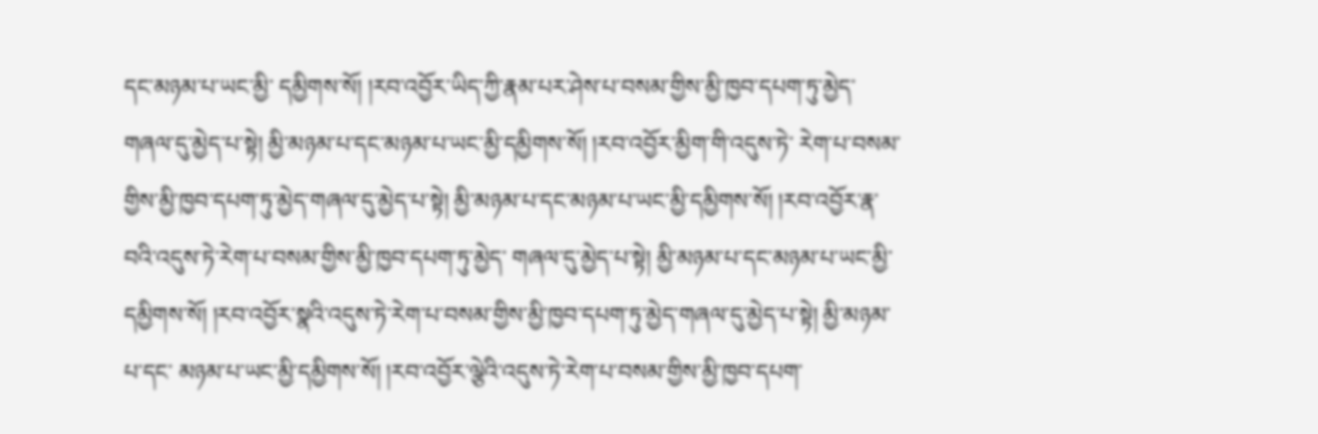དང་མཉམ་པ་ཡང་མྱི་ དམྱིགས་སོ། །རབ་འབྱོར་ཡིད་ཀྱི་རྣམ་པར་ཤེས་པ་བསམ་གྱིས་མྱི་ཁྱབ་དཔག་ཏུ་མྱེད་གཞལ་དུ་མྱེད་པ་སྟེ། མྱི་མཉམ་པ་དང་མཉམ་པ་ཡང་མྱི་དམྱིགས་སོ། །རབ་འབྱོར་མྱིག་གི་འདུས་ཏེ་ རེག་པ་བསམ་གྱིས་མྱི་ཁྱབ་དཔག་ཏུ་མྱེད་གཞལ་དུ་མྱེད་པ་སྟེ། མྱི་མཉམ་པ་དང་མཉམ་པ་ཡང་མྱི་དམྱིགས་སོ། །རབ་འབྱོར་རྣ་བའི་འདུས་ཏེ་རེག་པ་བསམ་གྱིས་མྱི་ཁྱབ་དཔག་ཏུ་མྱེད་ གཞལ་དུ་མྱེད་པ་སྟེ། མྱི་མཉམ་པ་དང་མཉམ་པ་ཡང་མྱི་དམྱིགས་སོ། །རབ་འབྱོར་སྣའི་འདུས་ཏེ་རེག་པ་བསམ་གྱིས་མྱི་ཁྱབ་དཔག་ཏུ་མྱེད་གཞལ་དུ་མྱེད་པ་སྟེ། མྱི་མཉམ་པ་དང་ མཉམ་པ་ཡང་མྱི་དམྱིགས་སོ། །རབ་འབྱོར་ལྕེའི་འདུས་ཏེ་རེག་པ་བསམ་གྱིས་མྱི་ཁྱབ་དཔག་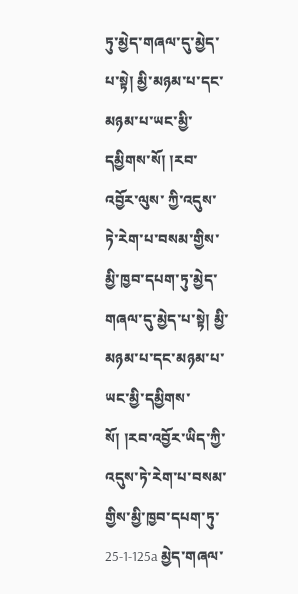ཏུ་མྱེད་གཞལ་དུ་མྱེད་པ་སྟེ། མྱི་མཉམ་པ་དང་མཉམ་པ་ཡང་མྱི་དམྱིགས་སོ། །རབ་འབྱོར་ལུས་ ཀྱི་འདུས་ཏེ་རེག་པ་བསམ་གྱིས་མྱི་ཁྱབ་དཔག་ཏུ་མྱེད་གཞལ་དུ་མྱེད་པ་སྟེ། མྱི་མཉམ་པ་དང་མཉམ་པ་ཡང་མྱི་དམྱིགས་སོ། །རབ་འབྱོར་ཡིད་ཀྱི་འདུས་ཏེ་རེག་པ་བསམ་གྱིས་མྱི་ཁྱབ་དཔག་ཏུ་ 25-1-125a མྱེད་གཞལ་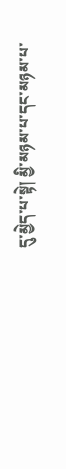དུ་མྱེད་པ་སྟེ། མྱི་མཉམ་པ་དང་མཉམ་པ་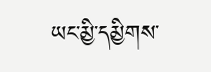ཡང་མྱི་དམྱིགས་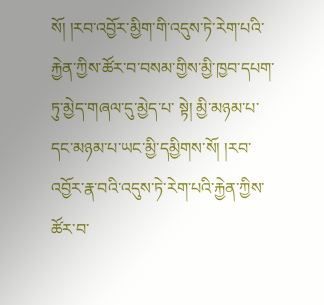སོ། །རབ་འབྱོར་མྱིག་གི་འདུས་ཏེ་རེག་པའི་རྐྱེན་ཀྱིས་ཚོར་བ་བསམ་གྱིས་མྱི་ཁྱབ་དཔག་ཏུ་མྱེད་གཞལ་དུ་མྱེད་པ་ སྟེ། མྱི་མཉམ་པ་དང་མཉམ་པ་ཡང་མྱི་དམྱིགས་སོ། །རབ་འབྱོར་རྣ་བའི་འདུས་ཏེ་རེག་པའི་རྐྱེན་ཀྱིས་ཚོར་བ་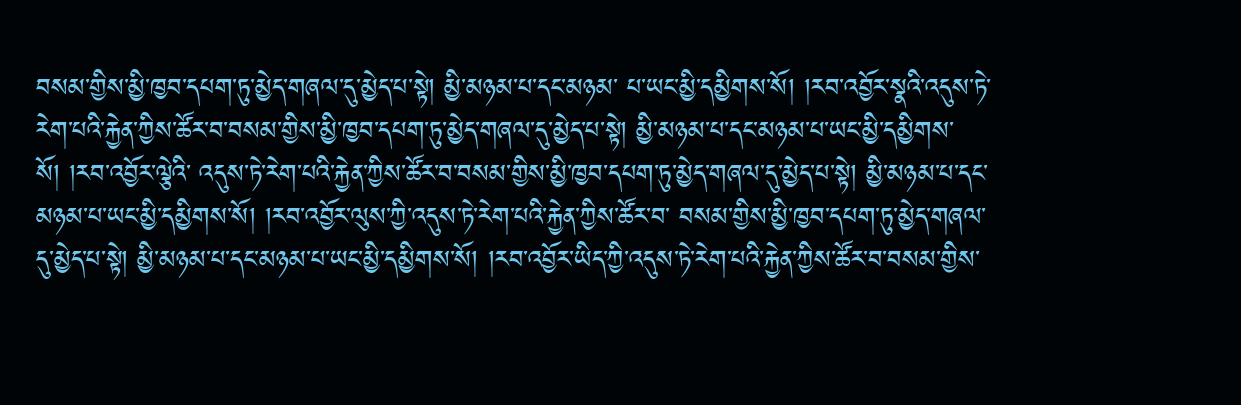བསམ་གྱིས་མྱི་ཁྱབ་དཔག་ཏུ་མྱེད་གཞལ་དུ་མྱེད་པ་སྟེ། མྱི་མཉམ་པ་དང་མཉམ་ པ་ཡང་མྱི་དམྱིགས་སོ། །རབ་འབྱོར་སྣའི་འདུས་ཏེ་རེག་པའི་རྐྱེན་ཀྱིས་ཚོར་བ་བསམ་གྱིས་མྱི་ཁྱབ་དཔག་ཏུ་མྱེད་གཞལ་དུ་མྱེད་པ་སྟེ། མྱི་མཉམ་པ་དང་མཉམ་པ་ཡང་མྱི་དམྱིགས་སོ། །རབ་འབྱོར་ལྕེའི་ འདུས་ཏེ་རེག་པའི་རྐྱེན་ཀྱིས་ཚོར་བ་བསམ་གྱིས་མྱི་ཁྱབ་དཔག་ཏུ་མྱེད་གཞལ་དུ་མྱེད་པ་སྟེ། མྱི་མཉམ་པ་དང་མཉམ་པ་ཡང་མྱི་དམྱིགས་སོ། །རབ་འབྱོར་ལུས་ཀྱི་འདུས་ཏེ་རེག་པའི་རྐྱེན་ཀྱིས་ཚོར་བ་ བསམ་གྱིས་མྱི་ཁྱབ་དཔག་ཏུ་མྱེད་གཞལ་དུ་མྱེད་པ་སྟེ། མྱི་མཉམ་པ་དང་མཉམ་པ་ཡང་མྱི་དམྱིགས་སོ། །རབ་འབྱོར་ཡིད་ཀྱི་འདུས་ཏེ་རེག་པའི་རྐྱེན་ཀྱིས་ཚོར་བ་བསམ་གྱིས་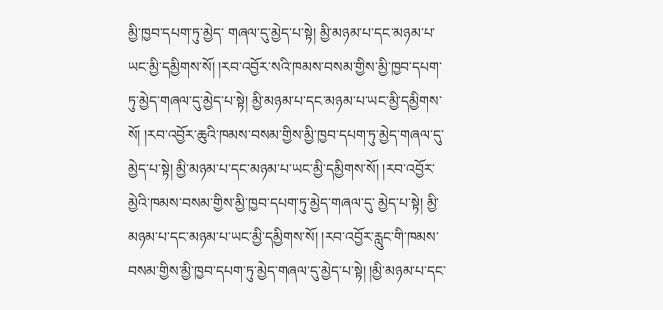མྱི་ཁྱབ་དཔག་ཏུ་མྱེད་ གཞལ་དུ་མྱེད་པ་སྟེ། མྱི་མཉམ་པ་དང་མཉམ་པ་ཡང་མྱི་དམྱིགས་སོ། །རབ་འབྱོར་སའི་ཁམས་བསམ་གྱིས་མྱི་ཁྱབ་དཔག་ཏུ་མྱེད་གཞལ་དུ་མྱེད་པ་སྟེ། མྱི་མཉམ་པ་དང་མཉམ་པ་ཡང་མྱི་དམྱིགས་ སོ། །རབ་འབྱོར་ཆུའི་ཁམས་བསམ་གྱིས་མྱི་ཁྱབ་དཔག་ཏུ་མྱེད་གཞལ་དུ་མྱེད་པ་སྟེ། མྱི་མཉམ་པ་དང་མཉམ་པ་ཡང་མྱི་དམྱིགས་སོ། །རབ་འབྱོར་མྱེའི་ཁམས་བསམ་གྱིས་མྱི་ཁྱབ་དཔག་ཏུ་མྱེད་གཞལ་དུ་ མྱེད་པ་སྟེ། མྱི་མཉམ་པ་དང་མཉམ་པ་ཡང་མྱི་དམྱིགས་སོ། །རབ་འབྱོར་རླུང་གི་ཁམས་བསམ་གྱིས་མྱི་ཁྱབ་དཔག་ཏུ་མྱེད་གཞལ་དུ་མྱེད་པ་སྟེ། །མྱི་མཉམ་པ་དང་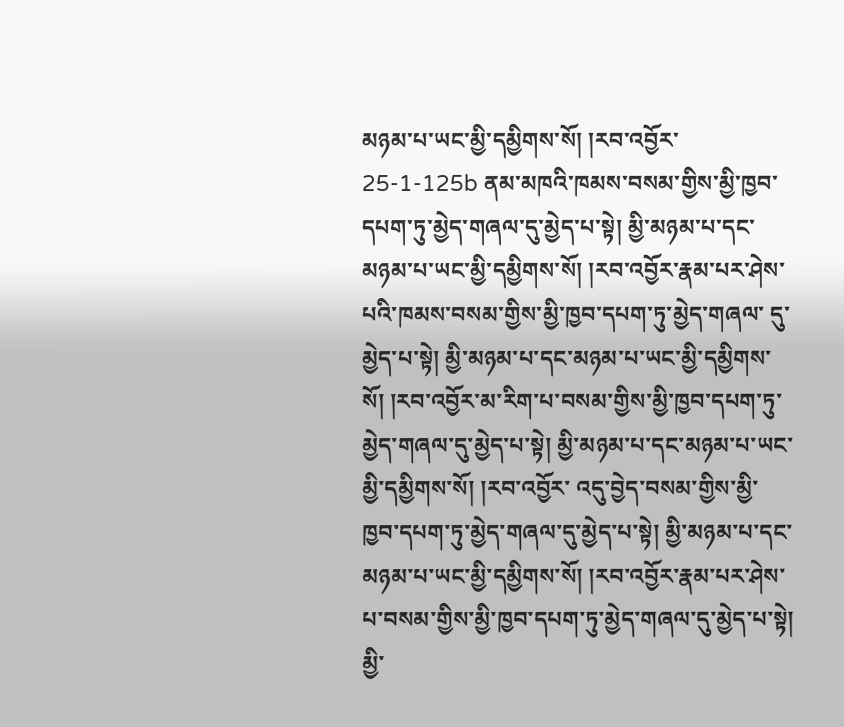མཉམ་པ་ཡང་མྱི་དམྱིགས་སོ། །རབ་འབྱོར་ 25-1-125b ནམ་མཁའི་ཁམས་བསམ་གྱིས་མྱི་ཁྱབ་དཔག་ཏུ་མྱེད་གཞལ་དུ་མྱེད་པ་སྟེ། མྱི་མཉམ་པ་དང་མཉམ་པ་ཡང་མྱི་དམྱིགས་སོ། །རབ་འབྱོར་རྣམ་པར་ཤེས་པའི་ཁམས་བསམ་གྱིས་མྱི་ཁྱབ་དཔག་ཏུ་མྱེད་གཞལ་ དུ་མྱེད་པ་སྟེ། མྱི་མཉམ་པ་དང་མཉམ་པ་ཡང་མྱི་དམྱིགས་སོ། །རབ་འབྱོར་མ་རིག་པ་བསམ་གྱིས་མྱི་ཁྱབ་དཔག་ཏུ་མྱེད་གཞལ་དུ་མྱེད་པ་སྟེ། མྱི་མཉམ་པ་དང་མཉམ་པ་ཡང་མྱི་དམྱིགས་སོ། །རབ་འབྱོར་ འདུ་བྱེད་བསམ་གྱིས་མྱི་ཁྱབ་དཔག་ཏུ་མྱེད་གཞལ་དུ་མྱེད་པ་སྟེ། མྱི་མཉམ་པ་དང་མཉམ་པ་ཡང་མྱི་དམྱིགས་སོ། །རབ་འབྱོར་རྣམ་པར་ཤེས་པ་བསམ་གྱིས་མྱི་ཁྱབ་དཔག་ཏུ་མྱེད་གཞལ་དུ་མྱེད་པ་སྟེ། མྱི་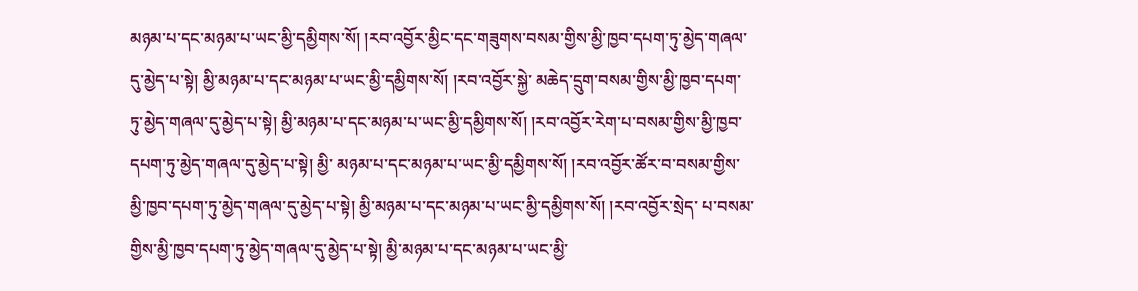མཉམ་པ་དང་མཉམ་པ་ཡང་མྱི་དམྱིགས་སོ། །རབ་འབྱོར་མྱིང་དང་གཟུགས་བསམ་གྱིས་མྱི་ཁྱབ་དཔག་ཏུ་མྱེད་གཞལ་དུ་མྱེད་པ་སྟེ། མྱི་མཉམ་པ་དང་མཉམ་པ་ཡང་མྱི་དམྱིགས་སོ། །རབ་འབྱོར་སྐྱེ་ མཆེད་དྲུག་བསམ་གྱིས་མྱི་ཁྱབ་དཔག་ཏུ་མྱེད་གཞལ་དུ་མྱེད་པ་སྟེ། མྱི་མཉམ་པ་དང་མཉམ་པ་ཡང་མྱི་དམྱིགས་སོ། །རབ་འབྱོར་རེག་པ་བསམ་གྱིས་མྱི་ཁྱབ་དཔག་ཏུ་མྱེད་གཞལ་དུ་མྱེད་པ་སྟེ། མྱི་ མཉམ་པ་དང་མཉམ་པ་ཡང་མྱི་དམྱིགས་སོ། །རབ་འབྱོར་ཚོར་བ་བསམ་གྱིས་མྱི་ཁྱབ་དཔག་ཏུ་མྱེད་གཞལ་དུ་མྱེད་པ་སྟེ། མྱི་མཉམ་པ་དང་མཉམ་པ་ཡང་མྱི་དམྱིགས་སོ། །རབ་འབྱོར་སྲེད་ པ་བསམ་གྱིས་མྱི་ཁྱབ་དཔག་ཏུ་མྱེད་གཞལ་དུ་མྱེད་པ་སྟེ། མྱི་མཉམ་པ་དང་མཉམ་པ་ཡང་མྱི་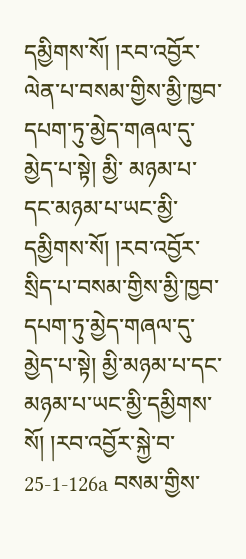དམྱིགས་སོ། །རབ་འབྱོར་ལེན་པ་བསམ་གྱིས་མྱི་ཁྱབ་དཔག་ཏུ་མྱེད་གཞལ་དུ་མྱེད་པ་སྟེ། མྱི་ མཉམ་པ་དང་མཉམ་པ་ཡང་མྱི་དམྱིགས་སོ། །རབ་འབྱོར་སྲིད་པ་བསམ་གྱིས་མྱི་ཁྱབ་དཔག་ཏུ་མྱེད་གཞལ་དུ་མྱེད་པ་སྟེ། མྱི་མཉམ་པ་དང་མཉམ་པ་ཡང་མྱི་དམྱིགས་སོ། །རབ་འབྱོར་སྐྱེ་བ་ 25-1-126a བསམ་གྱིས་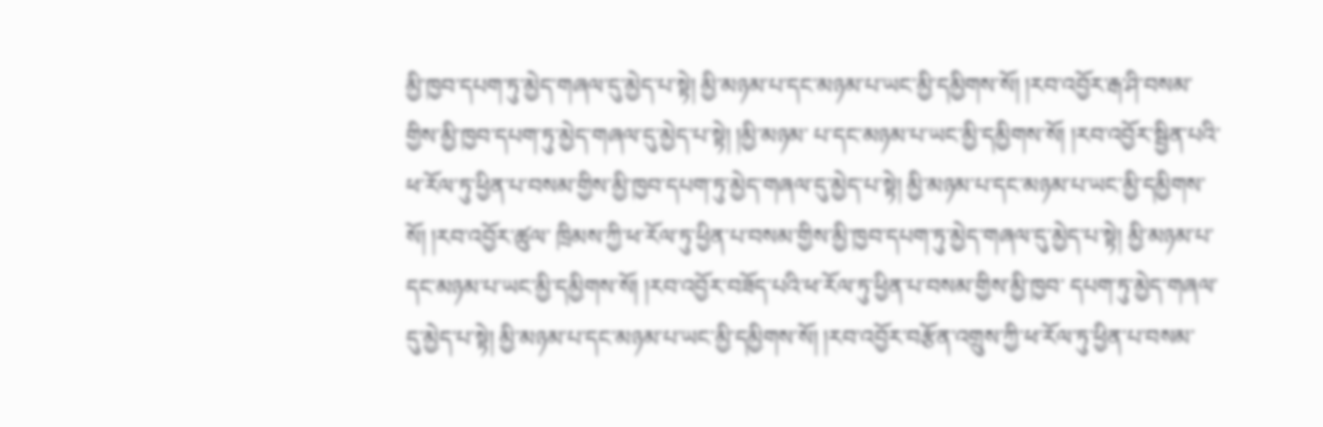མྱི་ཁྱབ་དཔག་ཏུ་མྱེད་གཞལ་དུ་མྱེད་པ་སྟེ། མྱི་མཉམ་པ་དང་མཉམ་པ་ཡང་མྱི་དམྱིགས་སོ། །རབ་འབྱོར་རྒ་ཤི་བསམ་གྱིས་མྱི་ཁྱབ་དཔག་ཏུ་མྱེད་གཞལ་དུ་མྱེད་པ་སྟེ། །མྱི་མཉམ་ པ་དང་མཉམ་པ་ཡང་མྱི་དམྱིགས་སོ། །རབ་འབྱོར་སྦྱིན་པའི་ཕ་རོལ་ཏུ་ཕྱིན་པ་བསམ་གྱིས་མྱི་ཁྱབ་དཔག་ཏུ་མྱེད་གཞལ་དུ་མྱེད་པ་སྟེ། མྱི་མཉམ་པ་དང་མཉམ་པ་ཡང་མྱི་དམྱིགས་སོ། །རབ་འབྱོར་ཚུལ་ ཁྲིམས་ཀྱི་ཕ་རོལ་ཏུ་ཕྱིན་པ་བསམ་གྱིས་མྱི་ཁྱབ་དཔག་ཏུ་མྱེད་གཞལ་དུ་མྱེད་པ་སྟེ། མྱི་མཉམ་པ་དང་མཉམ་པ་ཡང་མྱི་དམྱིགས་སོ། །རབ་འབྱོར་བཟོད་པའི་ཕ་རོལ་ཏུ་ཕྱིན་པ་བསམ་གྱིས་མྱི་ཁྱབ་ དཔག་ཏུ་མྱེད་གཞལ་དུ་མྱེད་པ་སྟེ། མྱི་མཉམ་པ་དང་མཉམ་པ་ཡང་མྱི་དམྱིགས་སོ། །རབ་འབྱོར་བརྩོན་འགྲུས་ཀྱི་ཕ་རོལ་ཏུ་ཕྱིན་པ་བསམ་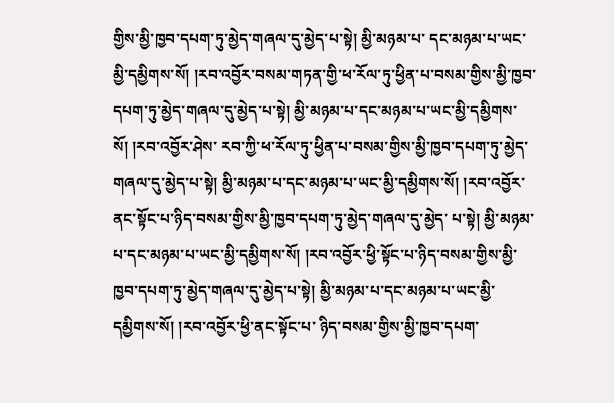གྱིས་མྱི་ཁྱབ་དཔག་ཏུ་མྱེད་གཞལ་དུ་མྱེད་པ་སྟེ། མྱི་མཉམ་པ་ དང་མཉམ་པ་ཡང་མྱི་དམྱིགས་སོ། །རབ་འབྱོར་བསམ་གཏན་གྱི་ཕ་རོལ་ཏུ་ཕྱིན་པ་བསམ་གྱིས་མྱི་ཁྱབ་དཔག་ཏུ་མྱེད་གཞལ་དུ་མྱེད་པ་སྟེ། མྱི་མཉམ་པ་དང་མཉམ་པ་ཡང་མྱི་དམྱིགས་སོ། །རབ་འབྱོར་ཤེས་ རབ་ཀྱི་ཕ་རོལ་ཏུ་ཕྱིན་པ་བསམ་གྱིས་མྱི་ཁྱབ་དཔག་ཏུ་མྱེད་གཞལ་དུ་མྱེད་པ་སྟེ། མྱི་མཉམ་པ་དང་མཉམ་པ་ཡང་མྱི་དམྱིགས་སོ། །རབ་འབྱོར་ནང་སྟོང་པ་ཉིད་བསམ་གྱིས་མྱི་ཁྱབ་དཔག་ཏུ་མྱེད་གཞལ་དུ་མྱེད་ པ་སྟེ། མྱི་མཉམ་པ་དང་མཉམ་པ་ཡང་མྱི་དམྱིགས་སོ། །རབ་འབྱོར་ཕྱི་སྟོང་པ་ཉིད་བསམ་གྱིས་མྱི་ཁྱབ་དཔག་ཏུ་མྱེད་གཞལ་དུ་མྱེད་པ་སྟེ། མྱི་མཉམ་པ་དང་མཉམ་པ་ཡང་མྱི་དམྱིགས་སོ། །རབ་འབྱོར་ཕྱི་ནང་སྟོང་པ་ ཉིད་བསམ་གྱིས་མྱི་ཁྱབ་དཔག་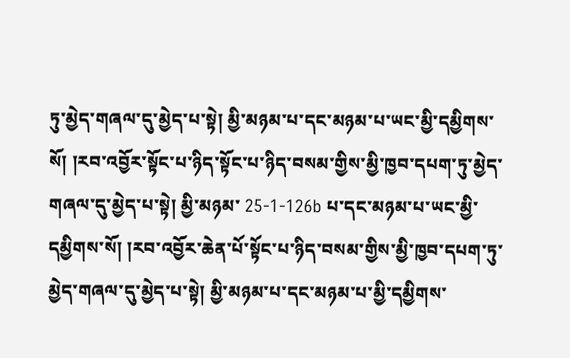ཏུ་མྱེད་གཞལ་དུ་མྱེད་པ་སྟེ། མྱི་མཉམ་པ་དང་མཉམ་པ་ཡང་མྱི་དམྱིགས་སོ། །རབ་འབྱོར་སྟོང་པ་ཉིད་སྟོང་པ་ཉིད་བསམ་གྱིས་མྱི་ཁྱབ་དཔག་ཏུ་མྱེད་གཞལ་དུ་མྱེད་པ་སྟེ། མྱི་མཉམ་ 25-1-126b པ་དང་མཉམ་པ་ཡང་མྱི་དམྱིགས་སོ། །རབ་འབྱོར་ཆེན་པོ་སྟོང་པ་ཉིད་བསམ་གྱིས་མྱི་ཁྱབ་དཔག་ཏུ་མྱེད་གཞལ་དུ་མྱེད་པ་སྟེ། མྱི་མཉམ་པ་དང་མཉམ་པ་མྱི་དམྱིགས་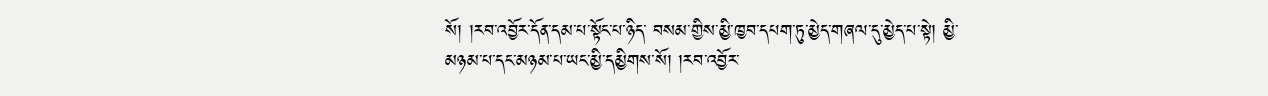སོ། །རབ་འབྱོར་དོན་དམ་པ་སྟོང་པ་ཉིད་ བསམ་གྱིས་མྱི་ཁྱབ་དཔག་ཏུ་མྱེད་གཞལ་དུ་མྱེད་པ་སྟེ། མྱི་མཉམ་པ་དང་མཉམ་པ་ཡང་མྱི་དམྱིགས་སོ། །རབ་འབྱོར་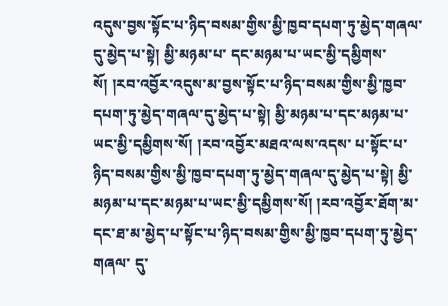འདུས་བྱས་སྟོང་པ་ཉིད་བསམ་གྱིས་མྱི་ཁྱབ་དཔག་ཏུ་མྱེད་གཞལ་དུ་མྱེད་པ་སྟེ། མྱི་མཉམ་པ་ དང་མཉམ་པ་ཡང་མྱི་དམྱིགས་སོ། །རབ་འབྱོར་འདུས་མ་བྱས་སྟོང་པ་ཉིད་བསམ་གྱིས་མྱི་ཁྱབ་དཔག་ཏུ་མྱེད་གཞལ་དུ་མྱེད་པ་སྟེ། མྱི་མཉམ་པ་དང་མཉམ་པ་ཡང་མྱི་དམྱིགས་སོ། །རབ་འབྱོར་མཐའ་ལས་འདས་ པ་སྟོང་པ་ཉིད་བསམ་གྱིས་མྱི་ཁྱབ་དཔག་ཏུ་མྱེད་གཞལ་དུ་མྱེད་པ་སྟེ། མྱི་མཉམ་པ་དང་མཉམ་པ་ཡང་མྱི་དམྱིགས་སོ། །རབ་འབྱོར་ཐོག་མ་དང་ཐ་མ་མྱེད་པ་སྟོང་པ་ཉིད་བསམ་གྱིས་མྱི་ཁྱབ་དཔག་ཏུ་མྱེད་གཞལ་ དུ་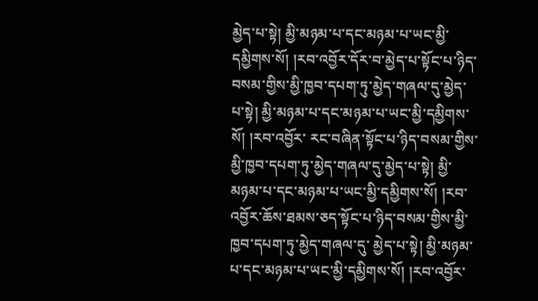མྱེད་པ་སྟེ། མྱི་མཉམ་པ་དང་མཉམ་པ་ཡང་མྱི་དམྱིགས་སོ། །རབ་འབྱོར་དོར་བ་མྱེད་པ་སྟོང་པ་ཉིད་བསམ་གྱིས་མྱི་ཁྱབ་དཔག་ཏུ་མྱེད་གཞལ་དུ་མྱེད་པ་སྟེ། མྱི་མཉམ་པ་དང་མཉམ་པ་ཡང་མྱི་དམྱིགས་སོ། །རབ་འབྱོར་ རང་བཞིན་སྟོང་པ་ཉིད་བསམ་གྱིས་མྱི་ཁྱབ་དཔག་ཏུ་མྱེད་གཞལ་དུ་མྱེད་པ་སྟེ། མྱི་མཉམ་པ་དང་མཉམ་པ་ཡང་མྱི་དམྱིགས་སོ། །རབ་འབྱོར་ཆོས་ཐམས་ཅད་སྟོང་པ་ཉིད་བསམ་གྱིས་མྱི་ཁྱབ་དཔག་ཏུ་མྱེད་གཞལ་དུ་ མྱེད་པ་སྟེ། མྱི་མཉམ་པ་དང་མཉམ་པ་ཡང་མྱི་དམྱིགས་སོ། །རབ་འབྱོར་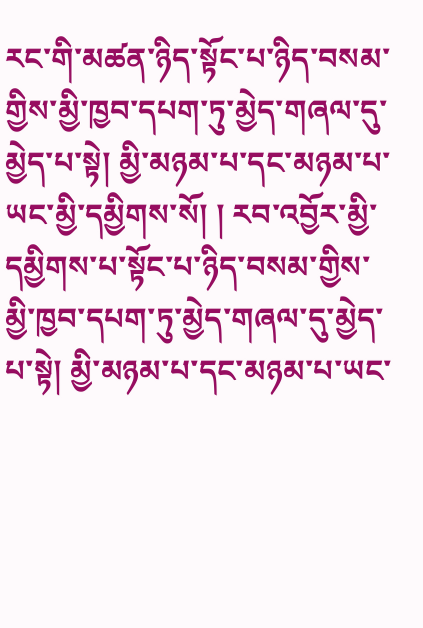རང་གི་མཚན་ཉིད་སྟོང་པ་ཉིད་བསམ་གྱིས་མྱི་ཁྱབ་དཔག་ཏུ་མྱེད་གཞལ་དུ་མྱེད་པ་སྟེ། མྱི་མཉམ་པ་དང་མཉམ་པ་ཡང་མྱི་དམྱིགས་སོ། ། རབ་འབྱོར་མྱི་དམྱིགས་པ་སྟོང་པ་ཉིད་བསམ་གྱིས་མྱི་ཁྱབ་དཔག་ཏུ་མྱེད་གཞལ་དུ་མྱེད་པ་སྟེ། མྱི་མཉམ་པ་དང་མཉམ་པ་ཡང་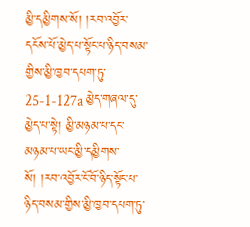མྱི་དམྱིགས་སོ། །རབ་འབྱོར་དངོས་པོ་མྱེད་པ་སྟོང་པ་ཉིད་བསམ་གྱིས་མྱི་ཁྱབ་དཔག་ཏུ་ 25-1-127a མྱེད་གཞལ་དུ་མྱེད་པ་སྟེ། མྱི་མཉམ་པ་དང་མཉམ་པ་ཡང་མྱི་དམྱིགས་སོ། །རབ་འབྱོར་ངོ་བོ་ཉིད་སྟོང་པ་ཉིད་བསམ་གྱིས་མྱི་ཁྱབ་དཔག་ཏུ་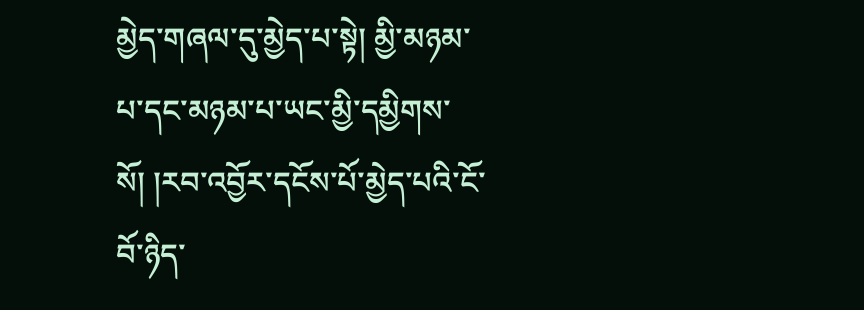མྱེད་གཞལ་དུ་མྱེད་པ་སྟེ། མྱི་མཉམ་པ་དང་མཉམ་པ་ཡང་མྱི་དམྱིགས་ སོ། །རབ་འབྱོར་དངོས་པོ་མྱེད་པའི་ངོ་བོ་ཉིད་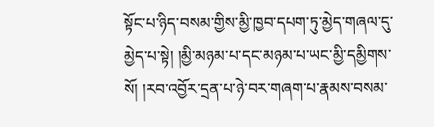སྟོང་པ་ཉིད་བསམ་གྱིས་མྱི་ཁྱབ་དཔག་ཏུ་མྱེད་གཞལ་དུ་མྱེད་པ་སྟེ། །མྱི་མཉམ་པ་དང་མཉམ་པ་ཡང་མྱི་དམྱིགས་སོ། །རབ་འབྱོར་དྲན་པ་ཉེ་བར་གཞག་པ་རྣམས་བསམ་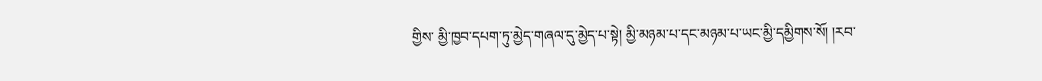གྱིས་ མྱི་ཁྱབ་དཔག་ཏུ་མྱེད་གཞལ་དུ་མྱེད་པ་སྟེ། མྱི་མཉམ་པ་དང་མཉམ་པ་ཡང་མྱི་དམྱིགས་སོ། །རབ་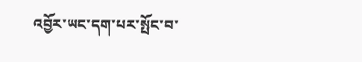འབྱོར་ཡང་དག་པར་སྤོང་བ་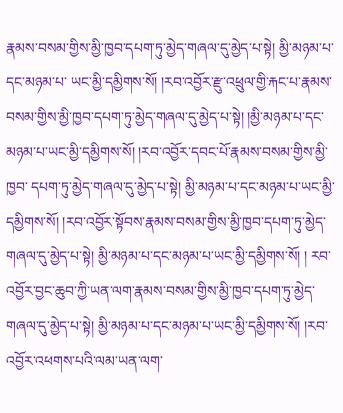རྣམས་བསམ་གྱིས་མྱི་ཁྱབ་དཔག་ཏུ་མྱེད་གཞལ་དུ་མྱེད་པ་སྟེ། མྱི་མཉམ་པ་དང་མཉམ་པ་ ཡང་མྱི་དམྱིགས་སོ། །རབ་འབྱོར་རྫུ་འཕྲུལ་གྱི་རྐང་པ་རྣམས་བསམ་གྱིས་མྱི་ཁྱབ་དཔག་ཏུ་མྱེད་གཞལ་དུ་མྱེད་པ་སྟེ། །མྱི་མཉམ་པ་དང་མཉམ་པ་ཡང་མྱི་དམྱིགས་སོ། །རབ་འབྱོར་དབང་པོ་རྣམས་བསམ་གྱིས་མྱི་ཁྱབ་ དཔག་ཏུ་མྱེད་གཞལ་དུ་མྱེད་པ་སྟེ། མྱི་མཉམ་པ་དང་མཉམ་པ་ཡང་མྱི་དམྱིགས་སོ། །རབ་འབྱོར་སྟོབས་རྣམས་བསམ་གྱིས་མྱི་ཁྱབ་དཔག་ཏུ་མྱེད་གཞལ་དུ་མྱེད་པ་སྟེ། མྱི་མཉམ་པ་དང་མཉམ་པ་ཡང་མྱི་དམྱིགས་སོ། ། རབ་འབྱོར་བྱང་ཆུབ་ཀྱི་ཡན་ལག་རྣམས་བསམ་གྱིས་མྱི་ཁྱབ་དཔག་ཏུ་མྱེད་གཞལ་དུ་མྱེད་པ་སྟེ། མྱི་མཉམ་པ་དང་མཉམ་པ་ཡང་མྱི་དམྱིགས་སོ། །རབ་འབྱོར་འཕགས་པའི་ལམ་ཡན་ལག་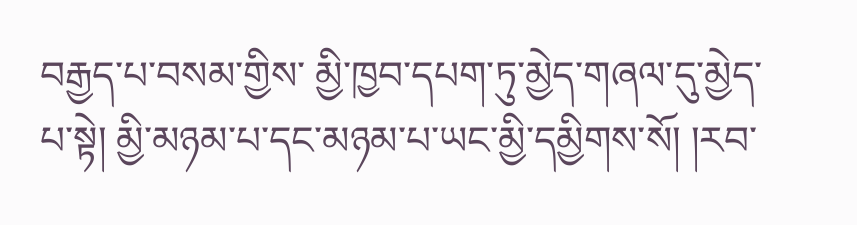བརྒྱད་པ་བསམ་གྱིས་ མྱི་ཁྱབ་དཔག་ཏུ་མྱེད་གཞལ་དུ་མྱེད་པ་སྟེ། མྱི་མཉམ་པ་དང་མཉམ་པ་ཡང་མྱི་དམྱིགས་སོ། །རབ་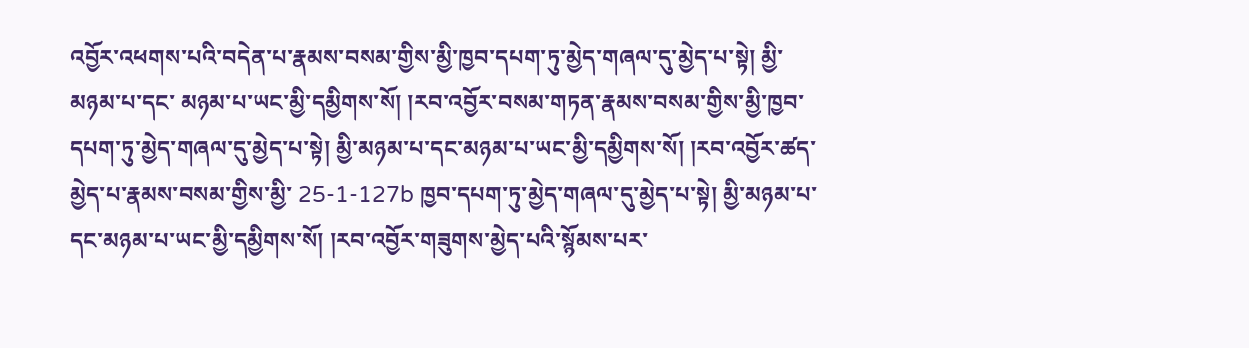འབྱོར་འཕགས་པའི་བདེན་པ་རྣམས་བསམ་གྱིས་མྱི་ཁྱབ་དཔག་ཏུ་མྱེད་གཞལ་དུ་མྱེད་པ་སྟེ། མྱི་མཉམ་པ་དང་ མཉམ་པ་ཡང་མྱི་དམྱིགས་སོ། །རབ་འབྱོར་བསམ་གཏན་རྣམས་བསམ་གྱིས་མྱི་ཁྱབ་དཔག་ཏུ་མྱེད་གཞལ་དུ་མྱེད་པ་སྟེ། མྱི་མཉམ་པ་དང་མཉམ་པ་ཡང་མྱི་དམྱིགས་སོ། །རབ་འབྱོར་ཚད་མྱེད་པ་རྣམས་བསམ་གྱིས་མྱི་ 25-1-127b ཁྱབ་དཔག་ཏུ་མྱེད་གཞལ་དུ་མྱེད་པ་སྟེ། མྱི་མཉམ་པ་དང་མཉམ་པ་ཡང་མྱི་དམྱིགས་སོ། །རབ་འབྱོར་གཟུགས་མྱེད་པའི་སྙོམས་པར་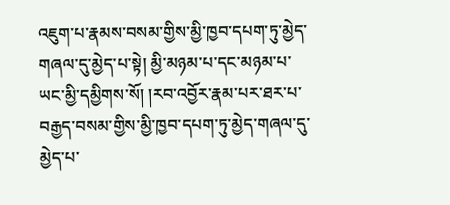འཇུག་པ་རྣམས་བསམ་གྱིས་མྱི་ཁྱབ་དཔག་ཏུ་མྱེད་གཞལ་དུ་མྱེད་པ་སྟེ། མྱི་མཉམ་པ་དང་མཉམ་པ་ཡང་མྱི་དམྱིགས་སོ། །རབ་འབྱོར་རྣམ་པར་ཐར་པ་བརྒྱད་བསམ་གྱིས་མྱི་ཁྱབ་དཔག་ཏུ་མྱེད་གཞལ་དུ་མྱེད་པ་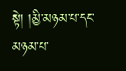སྟེ། །མྱི་མཉམ་པ་དང་མཉམ་པ་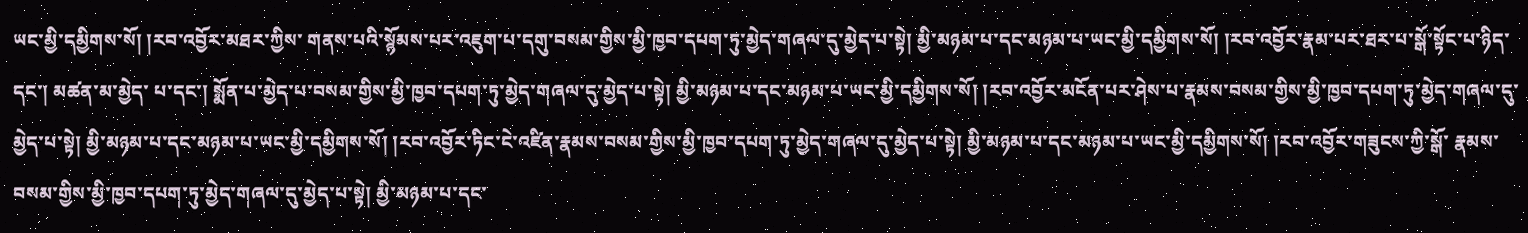ཡང་མྱི་དམྱིགས་སོ། །རབ་འབྱོར་མཐར་ཀྱིས་ གནས་པའི་སྙོམས་པར་འཇུག་པ་དགུ་བསམ་གྱིས་མྱི་ཁྱབ་དཔག་ཏུ་མྱེད་གཞལ་དུ་མྱེད་པ་སྟེ། མྱི་མཉམ་པ་དང་མཉམ་པ་ཡང་མྱི་དམྱིགས་སོ། །རབ་འབྱོར་རྣམ་པར་ཐར་པ་སྒོ་སྟོང་པ་ཉིད་དང་། མཚན་མ་མྱེད་ པ་དང་། སྨོན་པ་མྱེད་པ་བསམ་གྱིས་མྱི་ཁྱབ་དཔག་ཏུ་མྱེད་གཞལ་དུ་མྱེད་པ་སྟེ། མྱི་མཉམ་པ་དང་མཉམ་པ་ཡང་མྱི་དམྱིགས་སོ། །རབ་འབྱོར་མངོན་པར་ཤེས་པ་རྣམས་བསམ་གྱིས་མྱི་ཁྱབ་དཔག་ཏུ་མྱེད་གཞལ་དུ་མྱེད་པ་སྟེ། མྱི་མཉམ་པ་དང་མཉམ་པ་ཡང་མྱི་དམྱིགས་སོ། །རབ་འབྱོར་ཏིང་ངེ་འཛིན་རྣམས་བསམ་གྱིས་མྱི་ཁྱབ་དཔག་ཏུ་མྱེད་གཞལ་དུ་མྱེད་པ་སྟེ། མྱི་མཉམ་པ་དང་མཉམ་པ་ཡང་མྱི་དམྱིགས་སོ། །རབ་འབྱོར་གཟུངས་ཀྱི་སྒོ་ རྣམས་བསམ་གྱིས་མྱི་ཁྱབ་དཔག་ཏུ་མྱེད་གཞལ་དུ་མྱེད་པ་སྟེ། མྱི་མཉམ་པ་དང་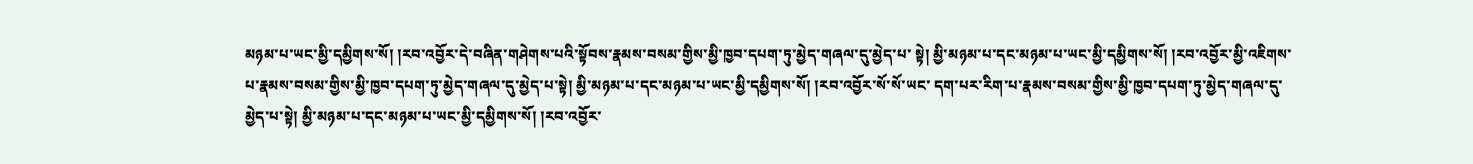མཉམ་པ་ཡང་མྱི་དམྱིགས་སོ། །རབ་འབྱོར་དེ་བཞིན་གཤེགས་པའི་སྟོབས་རྣམས་བསམ་གྱིས་མྱི་ཁྱབ་དཔག་ཏུ་མྱེད་གཞལ་དུ་མྱེད་པ་ སྟེ། མྱི་མཉམ་པ་དང་མཉམ་པ་ཡང་མྱི་དམྱིགས་སོ། །རབ་འབྱོར་མྱི་འཇིགས་པ་རྣམས་བསམ་གྱིས་མྱི་ཁྱབ་དཔག་ཏུ་མྱེད་གཞལ་དུ་མྱེད་པ་སྟེ། མྱི་མཉམ་པ་དང་མཉམ་པ་ཡང་མྱི་དམྱིགས་སོ། །རབ་འབྱོར་སོ་སོ་ཡང་ དག་པར་རིག་པ་རྣམས་བསམ་གྱིས་མྱི་ཁྱབ་དཔག་ཏུ་མྱེད་གཞལ་དུ་མྱེད་པ་སྟེ། མྱི་མཉམ་པ་དང་མཉམ་པ་ཡང་མྱི་དམྱིགས་སོ། །རབ་འབྱོར་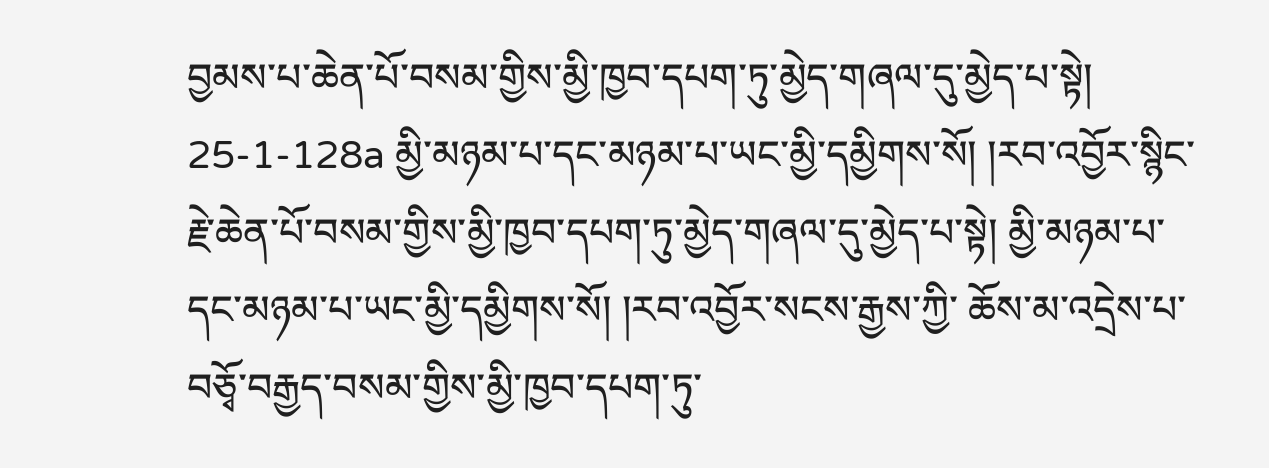བྱམས་པ་ཆེན་པོ་བསམ་གྱིས་མྱི་ཁྱབ་དཔག་ཏུ་མྱེད་གཞལ་དུ་མྱེད་པ་སྟེ། 25-1-128a མྱི་མཉམ་པ་དང་མཉམ་པ་ཡང་མྱི་དམྱིགས་སོ། །རབ་འབྱོར་སྙིང་རྗེ་ཆེན་པོ་བསམ་གྱིས་མྱི་ཁྱབ་དཔག་ཏུ་མྱེད་གཞལ་དུ་མྱེད་པ་སྟེ། མྱི་མཉམ་པ་དང་མཉམ་པ་ཡང་མྱི་དམྱིགས་སོ། །རབ་འབྱོར་སངས་རྒྱས་ཀྱི་ ཆོས་མ་འདྲེས་པ་བཅྭོ་བརྒྱད་བསམ་གྱིས་མྱི་ཁྱབ་དཔག་ཏུ་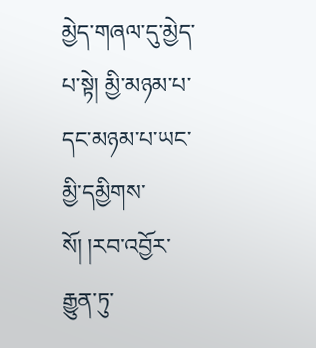མྱེད་གཞལ་དུ་མྱེད་པ་སྟེ། མྱི་མཉམ་པ་དང་མཉམ་པ་ཡང་མྱི་དམྱིགས་སོ། །རབ་འབྱོར་རྒྱུན་ཏུ་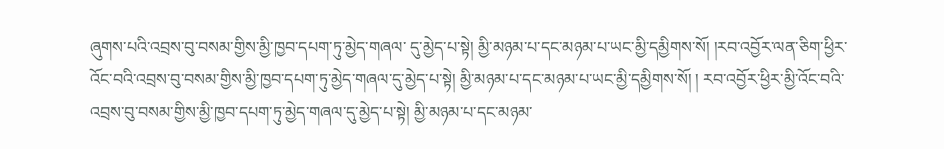ཞུགས་པའི་འབྲས་བུ་བསམ་གྱིས་མྱི་ཁྱབ་དཔག་ཏུ་མྱེད་གཞལ་ དུ་མྱེད་པ་སྟེ། མྱི་མཉམ་པ་དང་མཉམ་པ་ཡང་མྱི་དམྱིགས་སོ། །རབ་འབྱོར་ལན་ཅིག་ཕྱིར་འོང་བའི་འབྲས་བུ་བསམ་གྱིས་མྱི་ཁྱབ་དཔག་ཏུ་མྱེད་གཞལ་དུ་མྱེད་པ་སྟེ། མྱི་མཉམ་པ་དང་མཉམ་པ་ཡང་མྱི་དམྱིགས་སོ། ། རབ་འབྱོར་ཕྱིར་མྱི་འོང་བའི་འབྲས་བུ་བསམ་གྱིས་མྱི་ཁྱབ་དཔག་ཏུ་མྱེད་གཞལ་དུ་མྱེད་པ་སྟེ། མྱི་མཉམ་པ་དང་མཉམ་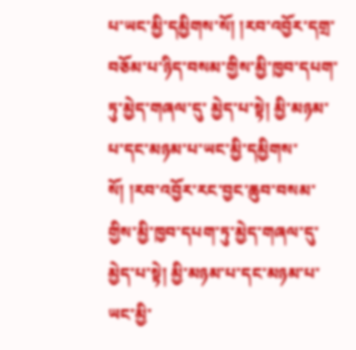པ་ཡང་མྱི་དམྱིགས་སོ། །རབ་འབྱོར་དགྲ་བཅོམ་པ་ཉིད་བསམ་གྱིས་མྱི་ཁྱབ་དཔག་ཏུ་མྱེད་གཞལ་དུ་ མྱེད་པ་སྟེ། མྱི་མཉམ་པ་དང་མཉམ་པ་ཡང་མྱི་དམྱིགས་སོ། །རབ་འབྱོར་རང་བྱང་ཆུབ་བསམ་གྱིས་མྱི་ཁྱབ་དཔག་ཏུ་མྱེད་གཞལ་དུ་མྱེད་པ་སྟེ། མྱི་མཉམ་པ་དང་མཉམ་པ་ཡང་མྱི་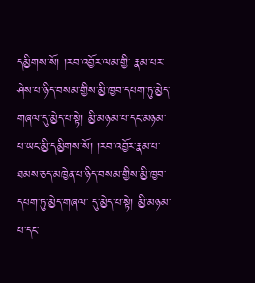དམྱིགས་སོ། །རབ་འབྱོར་ལམ་གྱི་ རྣམ་པར་ཤེས་པ་ཉིད་བསམ་གྱིས་མྱི་ཁྱབ་དཔག་ཏུ་མྱེད་གཞལ་དུ་མྱེད་པ་སྟེ། མྱི་མཉམ་པ་དང་མཉམ་པ་ཡང་མྱི་དམྱིགས་སོ། །རབ་འབྱོར་རྣམ་པ་ཐམས་ཅད་མཁྱེན་པ་ཉིད་བསམ་གྱིས་མྱི་ཁྱབ་དཔག་ཏུ་མྱེད་གཞལ་ དུ་མྱེད་པ་སྟེ། མྱི་མཉམ་པ་དང་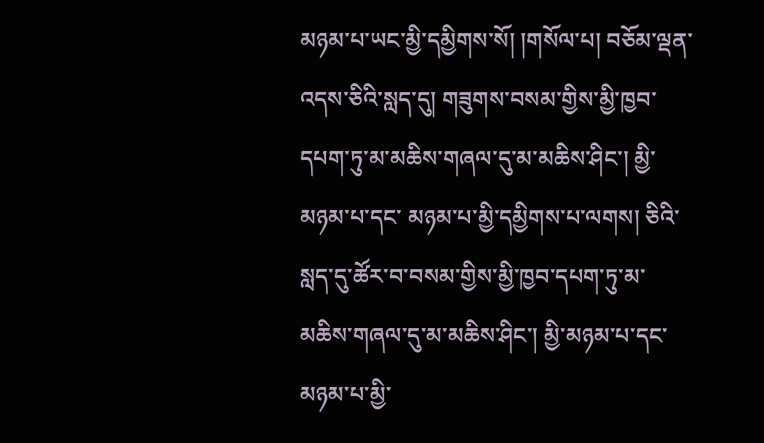མཉམ་པ་ཡང་མྱི་དམྱིགས་སོ། །གསོལ་པ། བཅོམ་ལྡན་འདས་ཅིའི་སླད་དུ། གཟུགས་བསམ་གྱིས་མྱི་ཁྱབ་དཔག་ཏུ་མ་མཆིས་གཞལ་དུ་མ་མཆིས་ཤིང་། མྱི་མཉམ་པ་དང་ མཉམ་པ་མྱི་དམྱིགས་པ་ལགས། ཅིའི་སླད་དུ་ཚོར་བ་བསམ་གྱིས་མྱི་ཁྱབ་དཔག་ཏུ་མ་མཆིས་གཞལ་དུ་མ་མཆིས་ཤིང་། མྱི་མཉམ་པ་དང་མཉམ་པ་མྱི་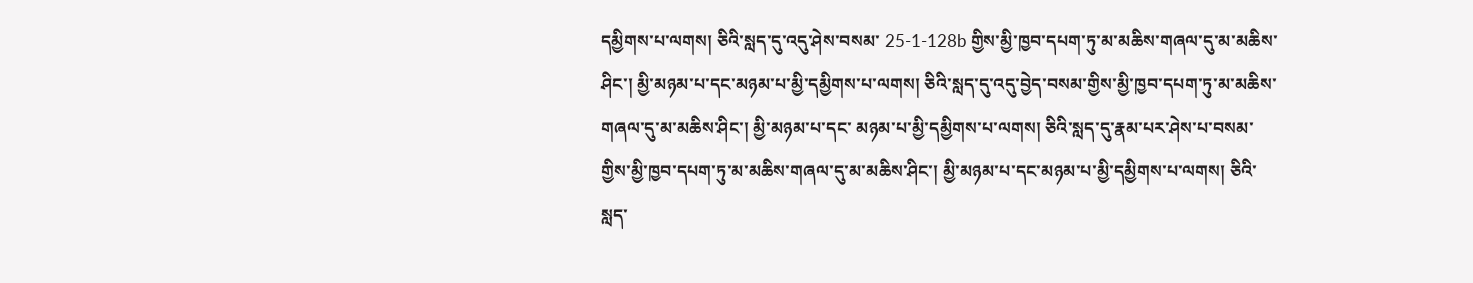དམྱིགས་པ་ལགས། ཅིའི་སླད་དུ་འདུ་ཤེས་བསམ་ 25-1-128b གྱིས་མྱི་ཁྱབ་དཔག་ཏུ་མ་མཆིས་གཞལ་དུ་མ་མཆིས་ཤིང་། མྱི་མཉམ་པ་དང་མཉམ་པ་མྱི་དམྱིགས་པ་ལགས། ཅིའི་སླད་དུ་འདུ་བྱེད་བསམ་གྱིས་མྱི་ཁྱབ་དཔག་ཏུ་མ་མཆིས་གཞལ་དུ་མ་མཆིས་ཤིང་། མྱི་མཉམ་པ་དང་ མཉམ་པ་མྱི་དམྱིགས་པ་ལགས། ཅིའི་སླད་དུ་རྣམ་པར་ཤེས་པ་བསམ་གྱིས་མྱི་ཁྱབ་དཔག་ཏུ་མ་མཆིས་གཞལ་དུ་མ་མཆིས་ཤིང་། མྱི་མཉམ་པ་དང་མཉམ་པ་མྱི་དམྱིགས་པ་ལགས། ཅིའི་སླད་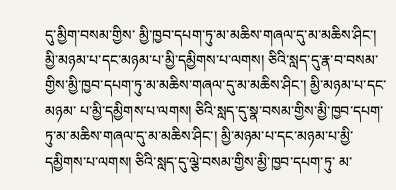དུ་མྱིག་བསམ་གྱིས་ མྱི་ཁྱབ་དཔག་ཏུ་མ་མཆིས་གཞལ་དུ་མ་མཆིས་ཤིང་། མྱི་མཉམ་པ་དང་མཉམ་པ་མྱི་དམྱིགས་པ་ལགས། ཅིའི་སླད་དུ་རྣ་བ་བསམ་གྱིས་མྱི་ཁྱབ་དཔག་ཏུ་མ་མཆིས་གཞལ་དུ་མ་མཆིས་ཤིང་། མྱི་མཉམ་པ་དང་མཉམ་ པ་མྱི་དམྱིགས་པ་ལགས། ཅིའི་སླད་དུ་སྣ་བསམ་གྱིས་མྱི་ཁྱབ་དཔག་ཏུ་མ་མཆིས་གཞལ་དུ་མ་མཆིས་ཤིང་། མྱི་མཉམ་པ་དང་མཉམ་པ་མྱི་དམྱིགས་པ་ལགས། ཅིའི་སླད་དུ་ལྕེ་བསམ་གྱིས་མྱི་ཁྱབ་དཔག་ཏུ་ མ་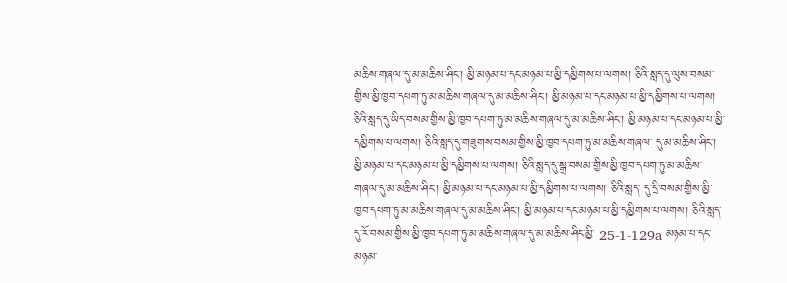མཆིས་གཞལ་དུ་མ་མཆིས་ཤིང་། མྱི་མཉམ་པ་དང་མཉམ་པ་མྱི་དམྱིགས་པ་ལགས། ཅིའི་སླད་དུ་ལུས་བསམ་གྱིས་མྱི་ཁྱབ་དཔག་ཏུ་མ་མཆིས་གཞལ་དུ་མ་མཆིས་ཤིང་། མྱི་མཉམ་པ་དང་མཉམ་པ་མྱི་དམྱིགས་པ་ལགས། ཅིའི་སླད་དུ་ཡིད་བསམ་གྱིས་མྱི་ཁྱབ་དཔག་ཏུ་མ་མཆིས་གཞལ་དུ་མ་མཆིས་ཤིང་། མྱི་མཉམ་པ་དང་མཉམ་པ་མྱི་དམྱིགས་པ་ལགས། ཅིའི་སླད་དུ་གཟུགས་བསམ་གྱིས་མྱི་ཁྱབ་དཔག་ཏུ་མ་མཆིས་གཞལ་ དུ་མ་མཆིས་ཤིང་། མྱི་མཉམ་པ་དང་མཉམ་པ་མྱི་དམྱིགས་པ་ལགས། ཅིའི་སླད་དུ་སྒྲ་བསམ་གྱིས་མྱི་ཁྱབ་དཔག་ཏུ་མ་མཆིས་གཞལ་དུ་མ་མཆིས་ཤིང་། མྱི་མཉམ་པ་དང་མཉམ་པ་མྱི་དམྱིགས་པ་ལགས། ཅིའི་སླད་ དུ་དྲི་བསམ་གྱིས་མྱི་ཁྱབ་དཔག་ཏུ་མ་མཆིས་གཞལ་དུ་མ་མཆིས་ཤིང་། མྱི་མཉམ་པ་དང་མཉམ་པ་མྱི་དམྱིགས་པ་ལགས། ཅིའི་སླད་དུ་རོ་བསམ་གྱིས་མྱི་ཁྱབ་དཔག་ཏུ་མ་མཆིས་གཞལ་དུ་མ་མཆིས་ཤིང་མྱི་ 25-1-129a མཉམ་པ་དང་མཉམ་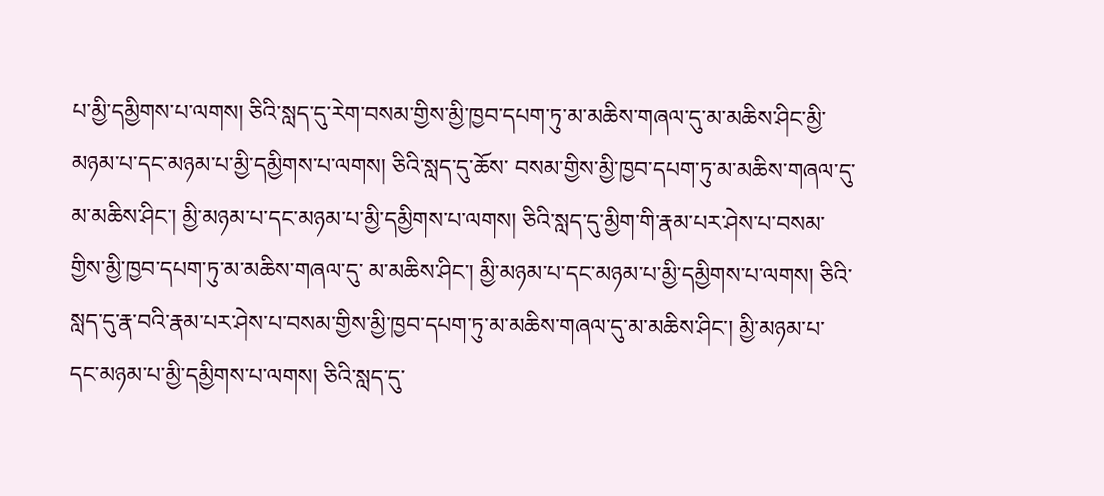པ་མྱི་དམྱིགས་པ་ལགས། ཅིའི་སླད་དུ་རེག་བསམ་གྱིས་མྱི་ཁྱབ་དཔག་ཏུ་མ་མཆིས་གཞལ་དུ་མ་མཆིས་ཤིང་མྱི་མཉམ་པ་དང་མཉམ་པ་མྱི་དམྱིགས་པ་ལགས། ཅིའི་སླད་དུ་ཆོས་ བསམ་གྱིས་མྱི་ཁྱབ་དཔག་ཏུ་མ་མཆིས་གཞལ་དུ་མ་མཆིས་ཤིང་། མྱི་མཉམ་པ་དང་མཉམ་པ་མྱི་དམྱིགས་པ་ལགས། ཅིའི་སླད་དུ་མྱིག་གི་རྣམ་པར་ཤེས་པ་བསམ་གྱིས་མྱི་ཁྱབ་དཔག་ཏུ་མ་མཆིས་གཞལ་དུ་ མ་མཆིས་ཤིང་། མྱི་མཉམ་པ་དང་མཉམ་པ་མྱི་དམྱིགས་པ་ལགས། ཅིའི་སླད་དུ་རྣ་བའི་རྣམ་པར་ཤེས་པ་བསམ་གྱིས་མྱི་ཁྱབ་དཔག་ཏུ་མ་མཆིས་གཞལ་དུ་མ་མཆིས་ཤིང་། མྱི་མཉམ་པ་དང་མཉམ་པ་མྱི་དམྱིགས་པ་ལགས། ཅིའི་སླད་དུ་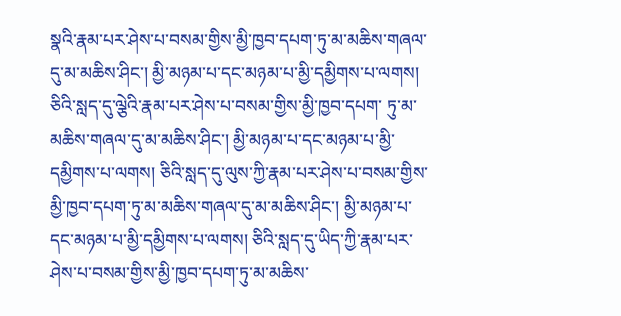སྣའི་རྣམ་པར་ཤེས་པ་བསམ་གྱིས་མྱི་ཁྱབ་དཔག་ཏུ་མ་མཆིས་གཞལ་དུ་མ་མཆིས་ཤིང་། མྱི་མཉམ་པ་དང་མཉམ་པ་མྱི་དམྱིགས་པ་ལགས། ཅིའི་སླད་དུ་ལྕེའི་རྣམ་པར་ཤེས་པ་བསམ་གྱིས་མྱི་ཁྱབ་དཔག་ ཏུ་མ་མཆིས་གཞལ་དུ་མ་མཆིས་ཤིང་། མྱི་མཉམ་པ་དང་མཉམ་པ་མྱི་དམྱིགས་པ་ལགས། ཅིའི་སླད་དུ་ལུས་ཀྱི་རྣམ་པར་ཤེས་པ་བསམ་གྱིས་མྱི་ཁྱབ་དཔག་ཏུ་མ་མཆིས་གཞལ་དུ་མ་མཆིས་ཤིང་། མྱི་མཉམ་པ་ དང་མཉམ་པ་མྱི་དམྱིགས་པ་ལགས། ཅིའི་སླད་དུ་ཡིད་ཀྱི་རྣམ་པར་ཤེས་པ་བསམ་གྱིས་མྱི་ཁྱབ་དཔག་ཏུ་མ་མཆིས་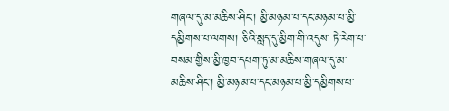གཞལ་དུ་མ་མཆིས་ཤིང་། མྱི་མཉམ་པ་དང་མཉམ་པ་མྱི་དམྱིགས་པ་ལགས། ཅིའི་སླད་དུ་མྱིག་གི་འདུས་ ཏེ་རེག་པ་བསམ་གྱིས་མྱི་ཁྱབ་དཔག་ཏུ་མ་མཆིས་གཞལ་དུ་མ་མཆིས་ཤིང་། མྱི་མཉམ་པ་དང་མཉམ་པ་མྱི་དམྱིགས་པ་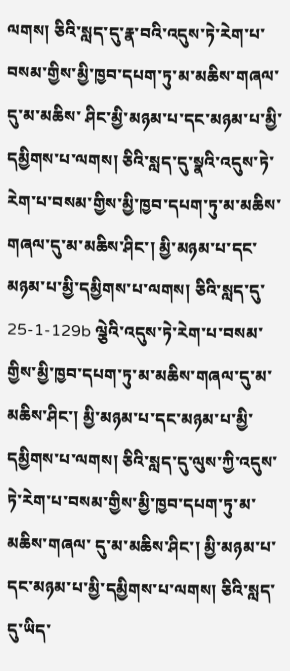ལགས། ཅིའི་སླད་དུ་རྣ་བའི་འདུས་ཏེ་རེག་པ་བསམ་གྱིས་མྱི་ཁྱབ་དཔག་ཏུ་མ་མཆིས་གཞལ་དུ་མ་མཆིས་ ཤིང་མྱི་མཉམ་པ་དང་མཉམ་པ་མྱི་དམྱིགས་པ་ལགས། ཅིའི་སླད་དུ་སྣའི་འདུས་ཏེ་རེག་པ་བསམ་གྱིས་མྱི་ཁྱབ་དཔག་ཏུ་མ་མཆིས་གཞལ་དུ་མ་མཆིས་ཤིང་། མྱི་མཉམ་པ་དང་མཉམ་པ་མྱི་དམྱིགས་པ་ལགས། ཅིའི་སླད་དུ་ 25-1-129b ལྕེའི་འདུས་ཏེ་རེག་པ་བསམ་གྱིས་མྱི་ཁྱབ་དཔག་ཏུ་མ་མཆིས་གཞལ་དུ་མ་མཆིས་ཤིང་། མྱི་མཉམ་པ་དང་མཉམ་པ་མྱི་དམྱིགས་པ་ལགས། ཅིའི་སླད་དུ་ལུས་ཀྱི་འདུས་ཏེ་རེག་པ་བསམ་གྱིས་མྱི་ཁྱབ་དཔག་ཏུ་མ་མཆིས་གཞལ་ དུ་མ་མཆིས་ཤིང་། མྱི་མཉམ་པ་དང་མཉམ་པ་མྱི་དམྱིགས་པ་ལགས། ཅིའི་སླད་དུ་ཡིད་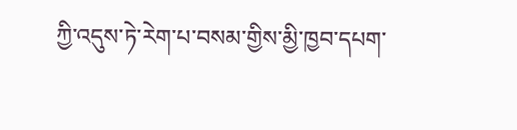ཀྱི་འདུས་ཏེ་རེག་པ་བསམ་གྱིས་མྱི་ཁྱབ་དཔག་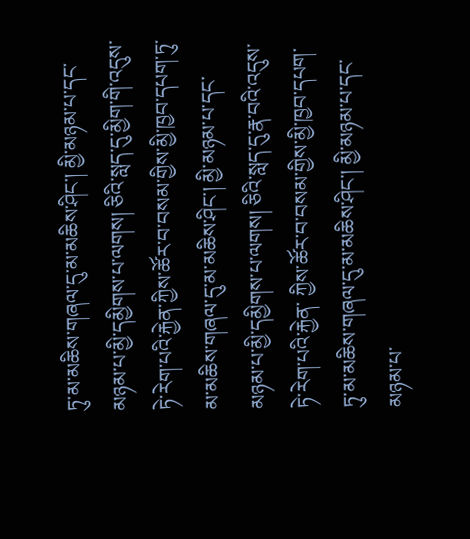ཏུ་མ་མཆིས་གཞལ་དུ་མ་མཆིས་ཤིང་། མྱི་མཉམ་པ་དང་མཉམ་པ་མྱི་དམྱིགས་པ་ལགས། ཅིའི་སླད་དུ་མྱིག་གི་འདུས་ཏེ་རེག་པའི་རྐྱེན་ཀྱིས་ཚོར་བ་བསམ་གྱིས་མྱི་ཁྱབ་དཔག་ཏུ་མ་མཆིས་གཞལ་དུ་མ་མཆིས་ཤིང་། མྱི་མཉམ་པ་དང་མཉམ་པ་མྱི་དམྱིགས་པ་ལགས། ཅིའི་སླད་དུ་རྣ་བའི་འདུས་ཏེ་རེག་པའི་རྐྱེན་ ཀྱིས་ཚོར་བ་བསམ་གྱིས་མྱི་ཁྱབ་དཔག་ཏུ་མ་མཆིས་གཞལ་དུ་མ་མཆིས་ཤིང་། མྱི་མཉམ་པ་དང་མཉམ་པ་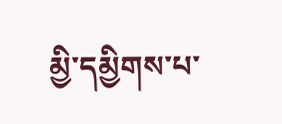མྱི་དམྱིགས་པ་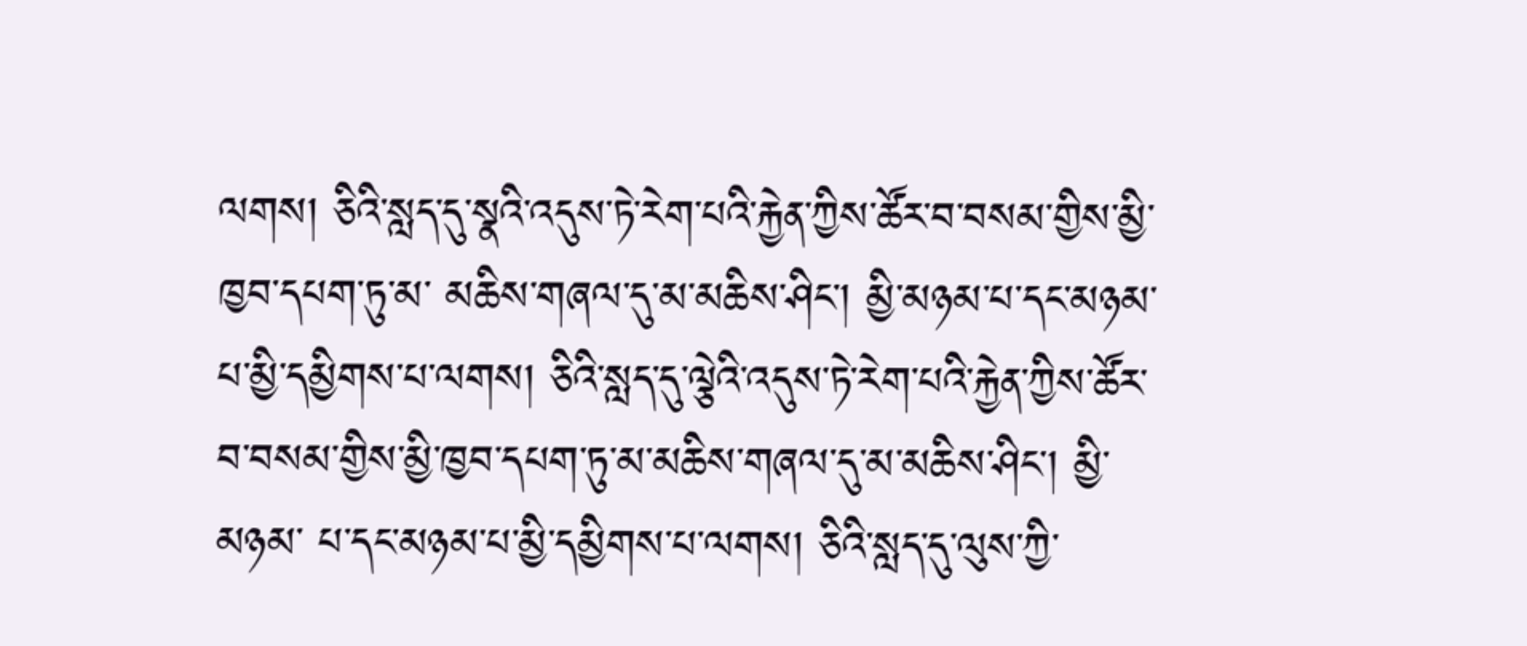ལགས། ཅིའི་སླད་དུ་སྣའི་འདུས་ཏེ་རེག་པའི་རྐྱེན་ཀྱིས་ཚོར་བ་བསམ་གྱིས་མྱི་ཁྱབ་དཔག་ཏུ་མ་ མཆིས་གཞལ་དུ་མ་མཆིས་ཤིང་། མྱི་མཉམ་པ་དང་མཉམ་པ་མྱི་དམྱིགས་པ་ལགས། ཅིའི་སླད་དུ་ལྕེའི་འདུས་ཏེ་རེག་པའི་རྐྱེན་ཀྱིས་ཚོར་བ་བསམ་གྱིས་མྱི་ཁྱབ་དཔག་ཏུ་མ་མཆིས་གཞལ་དུ་མ་མཆིས་ཤིང་། མྱི་མཉམ་ པ་དང་མཉམ་པ་མྱི་དམྱིགས་པ་ལགས། ཅིའི་སླད་དུ་ལུས་ཀྱི་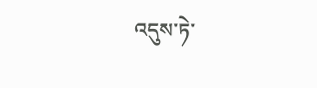འདུས་ཏེ་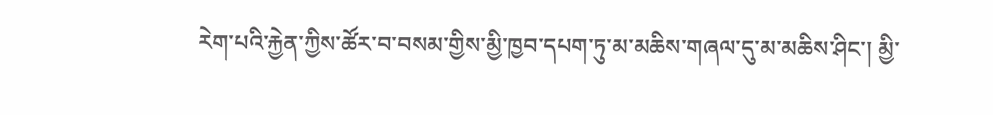རེག་པའི་རྐྱེན་ཀྱིས་ཚོར་བ་བསམ་གྱིས་མྱི་ཁྱབ་དཔག་ཏུ་མ་མཆིས་གཞལ་དུ་མ་མཆིས་ཤིང་། མྱི་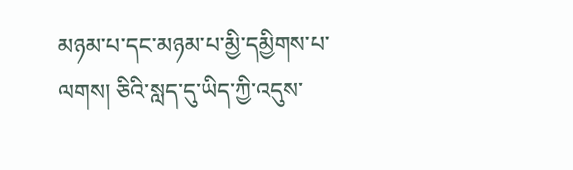མཉམ་པ་དང་མཉམ་པ་མྱི་དམྱིགས་པ་ལགས། ཅིའི་སླད་དུ་ཡིད་ཀྱི་འདུས་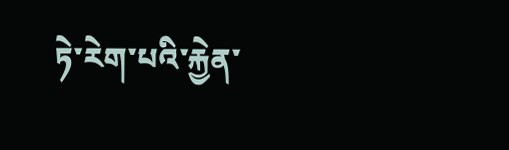ཏེ་རེག་པའི་རྐྱེན་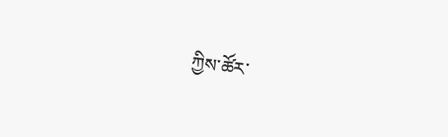ཀྱིས་ཚོར་